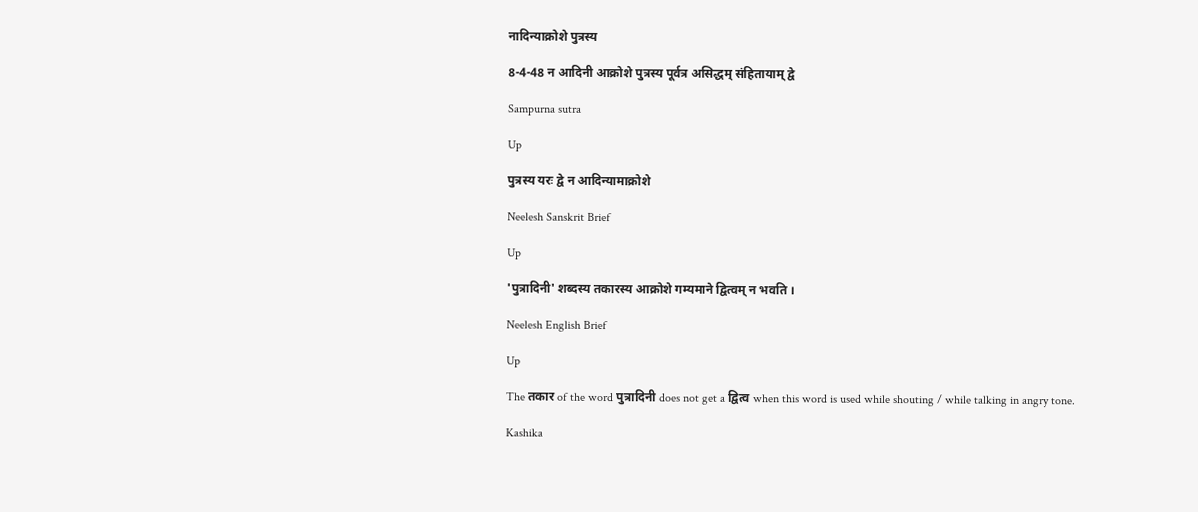नादिन्याक्रोशे पुत्रस्य

8-4-48 न आदिनी आक्रोशे पुत्रस्य पूर्वत्र असिद्धम् संहितायाम् द्वे

Sampurna sutra

Up

पुत्रस्य यरः द्वे न आदिन्यामाक्रोशे

Neelesh Sanskrit Brief

Up

'पुत्रादिनी' शब्दस्य तकारस्य आक्रोशे गम्यमाने द्वित्वम् न भवति ।

Neelesh English Brief

Up

The तकार of the word पुत्रादिनी does not get a द्वित्व when this word is used while shouting / while talking in angry tone.

Kashika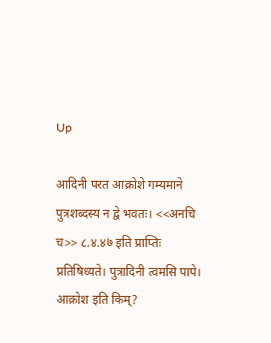Up

आदिनी परत आक्रोशे गम्यमाने पुत्रशब्दस्य न द्वे भवतः। <<अनचि च>> ८.४.४७ इति प्राप्तिः प्रतिषिध्यते। पुत्रादिनी त्वमसि पापे। आक्रोश इति किम्?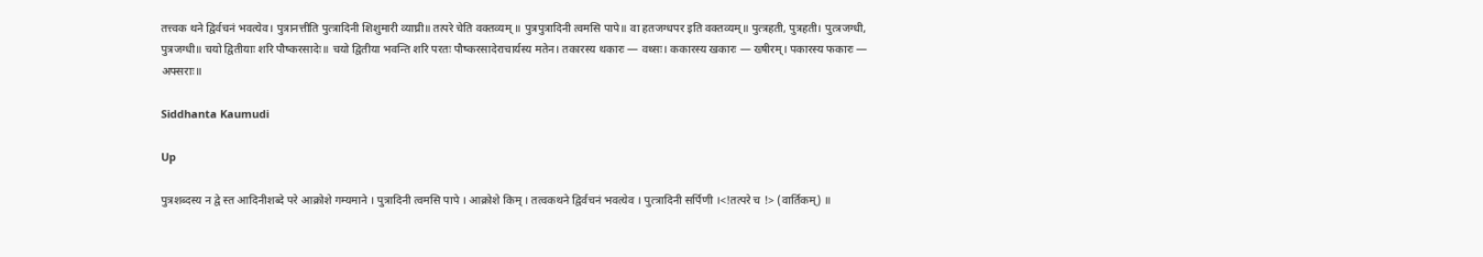तत्त्वक थने द्विर्वचनं भवत्येव। पुत्रानत्तीति पुत्त्रादिनी शिशुमारी व्याघ्री॥ तत्परे चेति वक्तव्यम् ॥ पुत्रपुत्रादिनी त्वमसि पापे॥ वा हतजग्धपर इति वक्तव्यम्॥ पुत्त्रहती, पुत्रहती। पुत्त्रजग्धी, पुत्रजग्धी॥ चयो द्वितीयाः शरि पौष्करसादेः॥ चयो द्वितीया भवन्ति शरि परतः पौष्करसादेराचार्यस्य मतेन। तकारस्य थकारः — वथ्सः। ककारस्य खकारः — ख्षीरम्। पकारस्य फकारः — अफ्सराः॥

Siddhanta Kaumudi

Up

पुत्रशब्दस्य न द्वे स्त आदिनीशब्दे परे आक्रोशे गम्यमाने । पुत्रादिनी त्वमसि पापे । आक्रोशे किम् । तत्वकथने द्विर्वचनं भवत्येव । पुत्त्रादिनी सर्पिणी ।<!तत्परे च !> (वार्तिकम्) ॥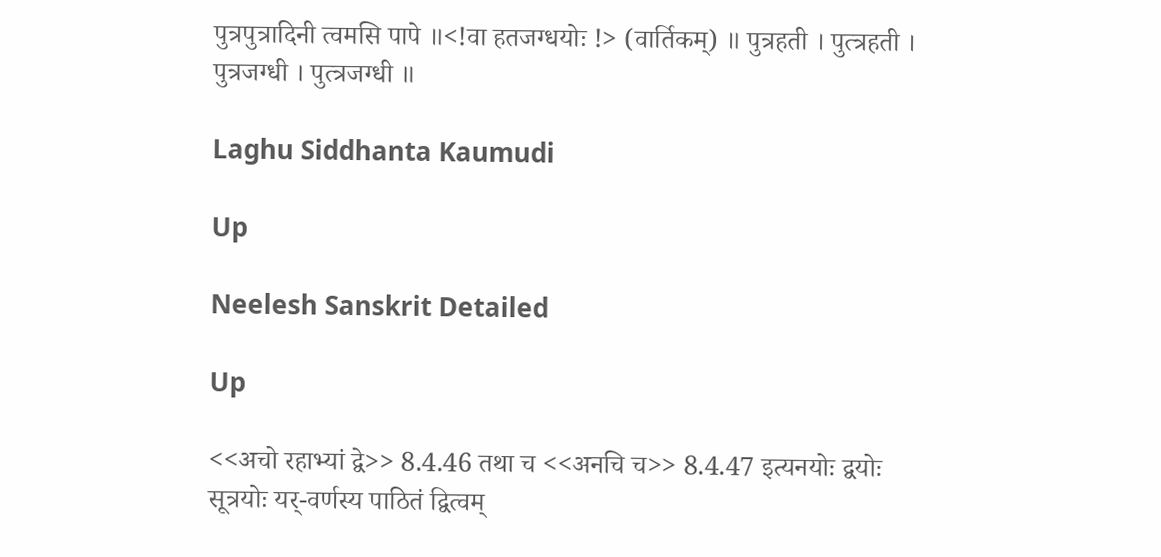पुत्रपुत्रादिनी त्वमसि पापे ॥<!वा हतजग्धयोः !> (वार्तिकम्) ॥ पुत्रहती । पुत्त्रहती । पुत्रजग्धी । पुत्त्रजग्धी ॥

Laghu Siddhanta Kaumudi

Up

Neelesh Sanskrit Detailed

Up

<<अचो रहाभ्यां द्वे>> 8.4.46 तथा च <<अनचि च>> 8.4.47 इत्यनयोः द्वयोः सूत्रयोः यर्-वर्णस्य पाठितं द्वित्वम्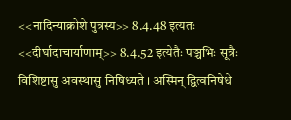<<नादिन्याक्रोशे पुत्रस्य>> 8.4.48 इत्यतः <<दीर्घादाचार्याणाम्>> 8.4.52 इत्येतैः पञ्चभिः सूत्रैः विशिष्टासु अवस्थासु निषिध्यते । अस्मिन् द्वित्वनिषेधे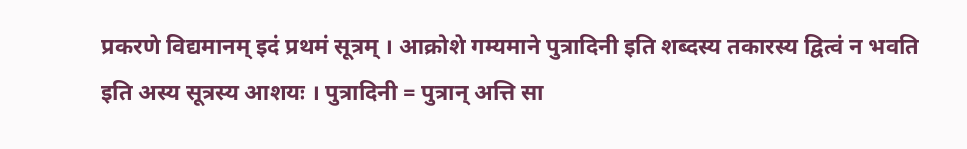प्रकरणे विद्यमानम् इदं प्रथमं सूत्रम् । आक्रोशे गम्यमाने पुत्रादिनी इति शब्दस्य तकारस्य द्वित्वं न भवति इति अस्य सूत्रस्य आशयः । पुत्रादिनी = पुत्रान् अत्ति सा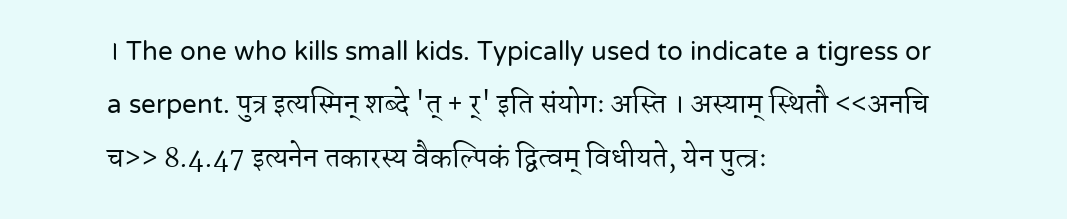। The one who kills small kids. Typically used to indicate a tigress or a serpent. पुत्र इत्यस्मिन् शब्दे 'त् + र्' इति संयोगः अस्ति । अस्याम् स्थितौ <<अनचि च>> 8.4.47 इत्यनेन तकारस्य वैकल्पिकं द्वित्वम् विधीयते, येन पुत्त्रः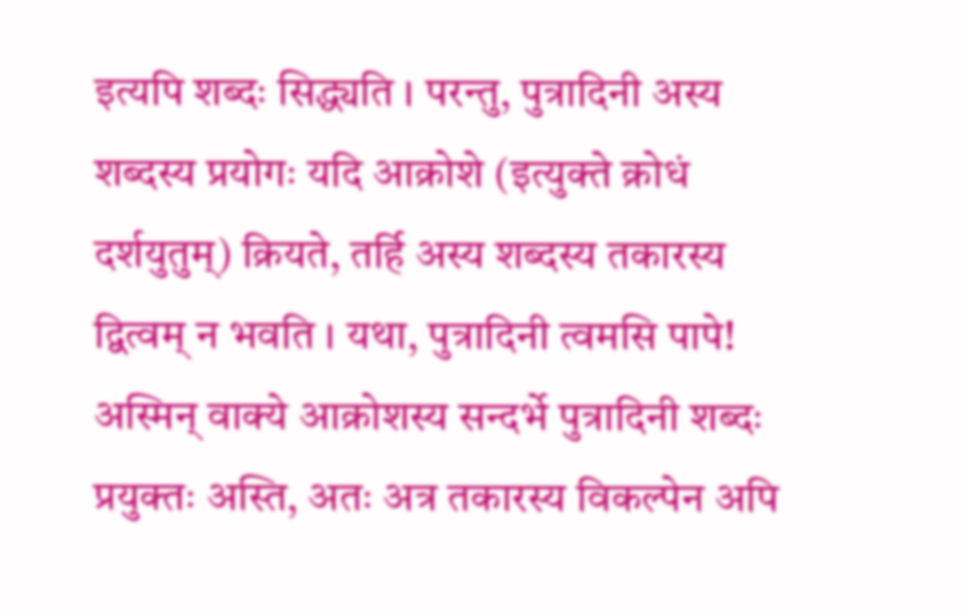इत्यपि शब्दः सिद्ध्यति । परन्तु, पुत्रादिनी अस्य शब्दस्य प्रयोगः यदि आक्रोशे (इत्युक्ते क्रोधं दर्शयुतुम्) क्रियते, तर्हि अस्य शब्दस्य तकारस्य द्वित्वम् न भवति । यथा, पुत्रादिनी त्वमसि पापे! अस्मिन् वाक्ये आक्रोशस्य सन्दर्भे पुत्रादिनी शब्दः प्रयुक्तः अस्ति, अतः अत्र तकारस्य विकल्पेन अपि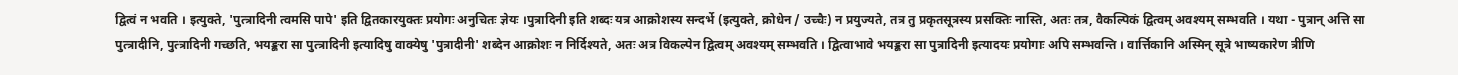द्वित्वं न भवति । इत्युक्ते, 'पुत्त्रादिनी त्वमसि पापे' इति द्वितकारयुक्तः प्रयोगः अनुचितः ज्ञेयः ।पुत्रादिनी इति शब्दः यत्र आक्रोशस्य सन्दर्भे (इत्युक्ते, क्रोधेन / उच्चैः) न प्रयुज्यते, तत्र तु प्रकृतसूत्रस्य प्रसक्तिः नास्ति, अतः तत्र, वैकल्पिकं द्वित्वम् अवश्यम् सम्भवति । यथा - पुत्रान् अत्ति सा पुत्त्रादीनि, पुत्त्रादिनी गच्छति, भयङ्करा सा पुत्त्रादिनी इत्यादिषु वाक्येषु 'पुत्रादीनी' शब्देन आक्रोशः न निर्दिश्यते, अतः अत्र विकल्पेन द्वित्वम् अवश्यम् सम्भवति । द्वित्वाभावे भयङ्करा सा पुत्रादिनी इत्यादयः प्रयोगाः अपि सम्भवन्ति । वार्त्तिकानि अस्मिन् सूत्रे भाष्यकारेण त्रीणि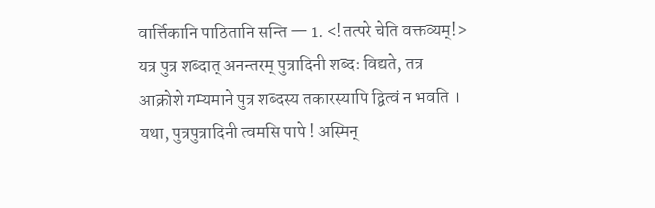वार्त्तिकानि पाठितानि सन्ति — 1. <!तत्परे चेति वक्तव्यम्!> यत्र पुत्र शब्दात् अनन्तरम् पुत्रादिनी शब्दः विद्यते, तत्र आक्रोशे गम्यमाने पुत्र शब्दस्य तकारस्यापि द्वित्वं न भवति । यथा, पुत्रपुत्रादिनी त्वमसि पापे ! अस्मिन्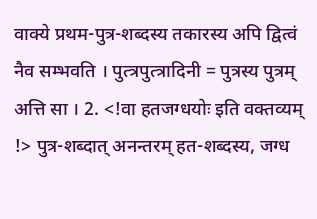वाक्ये प्रथम-पुत्र-शब्दस्य तकारस्य अपि द्वित्वं नैव सम्भवति । पुत्त्रपुत्त्रादिनी = पुत्रस्य पुत्रम् अत्ति सा । 2. <!वा हतजग्धयोः इति वक्तव्यम् !> पुत्र-शब्दात् अनन्तरम् हत-शब्दस्य, जग्ध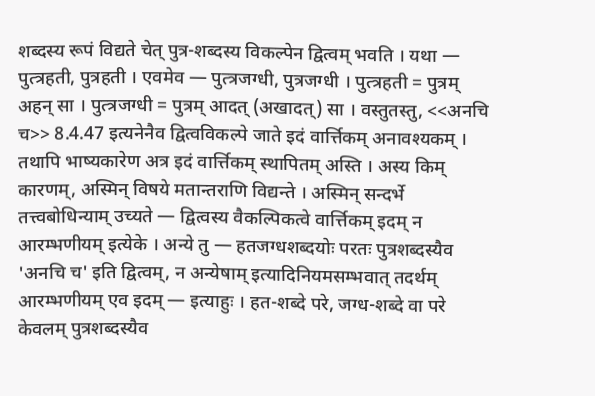शब्दस्य रूपं विद्यते चेत् पुत्र-शब्दस्य विकल्पेन द्वित्वम् भवति । यथा — पुत्त्रहती, पुत्रहती । एवमेव — पुत्त्रजग्धी, पुत्रजग्धी । पुत्त्रहती = पुत्रम् अहन् सा । पुत्त्रजग्धी = पुत्रम् आदत् (अखादत्) सा । वस्तुतस्तु, <<अनचि च>> 8.4.47 इत्यनेनैव द्वित्वविकल्पे जाते इदं वार्त्तिकम् अनावश्यकम् । तथापि भाष्यकारेण अत्र इदं वार्त्तिकम् स्थापितम् अस्ति । अस्य किम् कारणम्, अस्मिन् विषये मतान्तराणि विद्यन्ते । अस्मिन् सन्दर्भे तत्त्वबोधिन्याम् उच्यते — द्वित्वस्य वैकल्पिकत्वे वार्त्तिकम् इदम् न आरम्भणीयम् इत्येके । अन्ये तु — हतजग्धशब्दयोः परतः पुत्रशब्दस्यैव 'अनचि च' इति द्वित्वम्, न अन्येषाम् इत्यादिनियमसम्भवात् तदर्थम् आरम्भणीयम् एव इदम् — इत्याहुः । हत-शब्दे परे, जग्ध-शब्दे वा परे केवलम् पुत्रशब्दस्यैव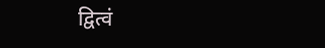द्वित्वं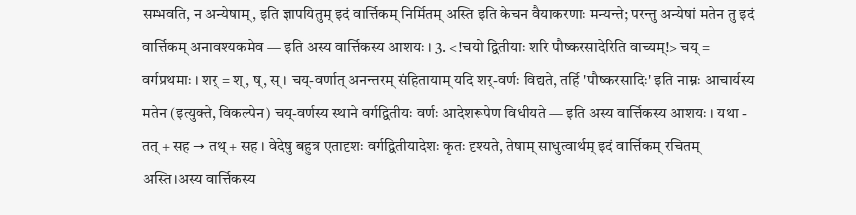सम्भवति, न अन्येषाम्, इति ज्ञापयितुम् इदं वार्त्तिकम् निर्मितम् अस्ति इति केचन वैयाकरणाः मन्यन्ते; परन्तु अन्येषां मतेन तु इदं वार्त्तिकम् अनावश्यकमेव — इति अस्य वार्त्तिकस्य आशयः । 3. <!चयो द्वितीयाः शरि पौष्करसादेरिति वाच्यम्!> चय् = वर्गप्रथमाः । शर् = श्, ष्, स् । चय्-वर्णात् अनन्तरम् संहितायाम् यदि शर्-वर्णः विद्यते, तर्हि 'पौष्करसादिः' इति नाम्नः आचार्यस्य मतेन (इत्युक्ते, विकल्पेन) चय्-वर्णस्य स्थाने वर्गद्वितीयः वर्णः आदेशरूपेण विधीयते — इति अस्य वार्त्तिकस्य आशयः । यथा - तत् + सह → तथ् + सह । वेदेषु बहुत्र एतादृशः वर्गद्वितीयादेशः कृतः दृश्यते, तेषाम् साधुत्वार्थम् इदं वार्त्तिकम् रचितम् अस्ति।अस्य वार्त्तिकस्य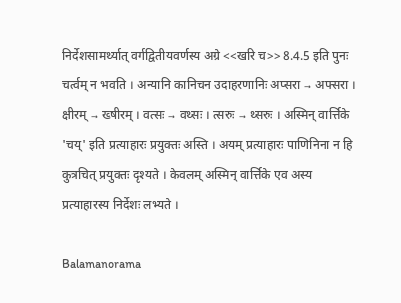निर्देशसामर्थ्यात् वर्गद्वितीयवर्णस्य अग्रे <<खरि च>> 8.4.5 इति पुनः चर्त्वम् न भवति । अन्यानि कानिचन उदाहरणानिः अप्सरा → अफ्सरा । क्षीरम् → ख्षीरम् । वत्सः → वथ्सः । त्सरुः → थ्सरुः । अस्मिन् वार्त्तिके 'चय्' इति प्रत्याहारः प्रयुक्तः अस्ति । अयम् प्रत्याहारः पाणिनिना न हि कुत्रचित् प्रयुक्तः दृश्यते । केवलम् अस्मिन् वार्त्तिके एव अस्य प्रत्याहारस्य निर्देशः लभ्यते ।

Balamanorama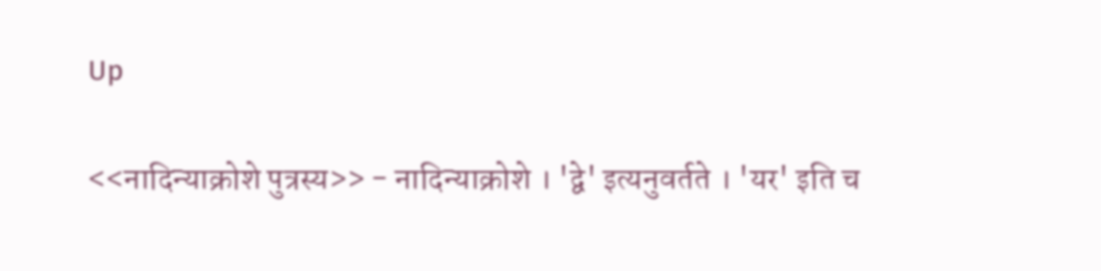Up

<<नादिन्याक्रोशे पुत्रस्य>> - नादिन्याक्रोशे । 'द्वे' इत्यनुवर्तते । 'यर' इति च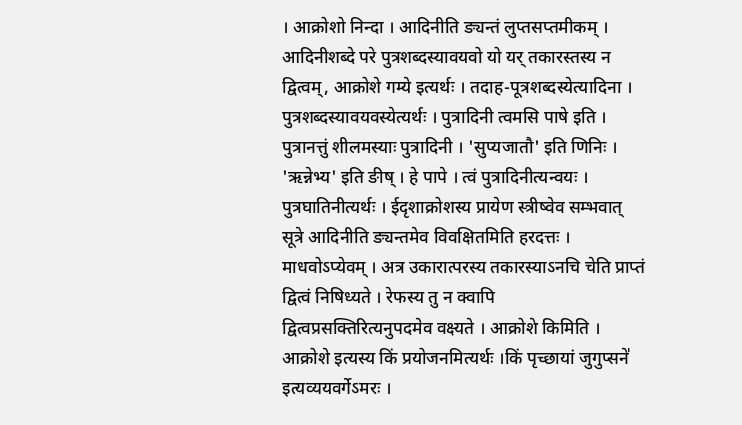। आक्रोशो निन्दा । आदिनीति ङ्यन्तं लुप्तसप्तमीकम् । आदिनीशब्दे परे पुत्रशब्दस्यावयवो यो यर् तकारस्तस्य न द्वित्वम्, आक्रोशे गम्ये इत्यर्थः । तदाह-पूत्रशब्दस्येत्यादिना । पुत्रशब्दस्यावयवस्येत्यर्थः । पुत्रादिनी त्वमसि पाषे इति । पुत्रानत्तुं शीलमस्याः पुत्रादिनी । 'सुप्यजातौ' इति णिनिः । 'ऋन्नेभ्य' इति ङीष् । हे पापे । त्वं पुत्रादिनीत्यन्वयः । पुत्रघातिनीत्यर्थः । ईदृशाक्रोशस्य प्रायेण स्त्रीष्वेव सम्भवात् सूत्रे आदिनीति ङ्यन्तमेव विवक्षितमिति हरदत्तः । माधवोऽप्येवम् । अत्र उकारात्परस्य तकारस्याऽनचि चेति प्राप्तं द्वित्वं निषिध्यते । रेफस्य तु न क्वापि द्वित्वप्रसक्तिरित्यनुपदमेव वक्ष्यते । आक्रोशे किमिति । आक्रोशे इत्यस्य किं प्रयोजनमित्यर्थः ।किं पृच्छायां जुगुप्सने॑ इत्यव्ययवर्गेऽमरः ।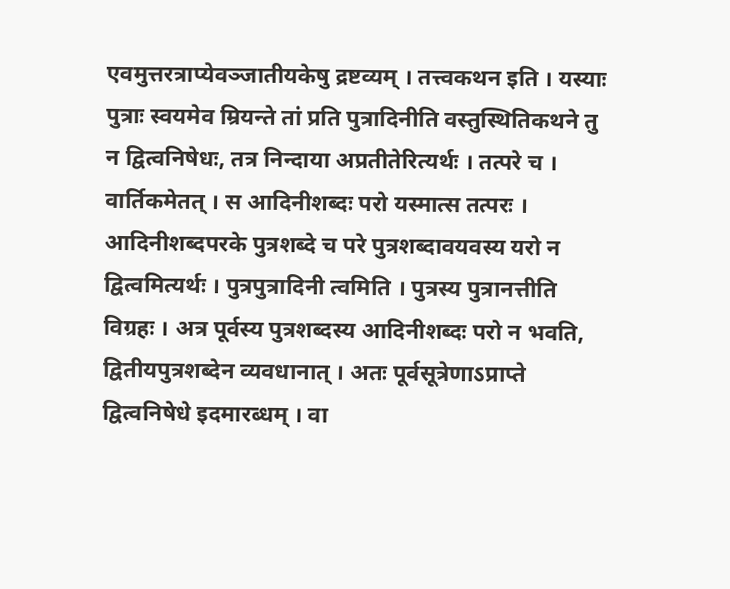एवमुत्तरत्राप्येवञ्जातीयकेषु द्रष्टव्यम् । तत्त्वकथन इति । यस्याः पुत्राः स्वयमेव म्रियन्ते तां प्रति पुत्रादिनीति वस्तुस्थितिकथने तु न द्वित्वनिषेधः, तत्र निन्दाया अप्रतीतेरित्यर्थः । तत्परे च । वार्तिकमेतत् । स आदिनीशब्दः परो यस्मात्स तत्परः । आदिनीशब्दपरके पुत्रशब्दे च परे पुत्रशब्दावयवस्य यरो न द्वित्वमित्यर्थः । पुत्रपुत्रादिनी त्वमिति । पुत्रस्य पुत्रानत्तीति विग्रहः । अत्र पूर्वस्य पुत्रशब्दस्य आदिनीशब्दः परो न भवति, द्वितीयपुत्रशब्देन व्यवधानात् । अतः पूर्वसूत्रेणाऽप्राप्ते द्वित्वनिषेधे इदमारब्धम् । वा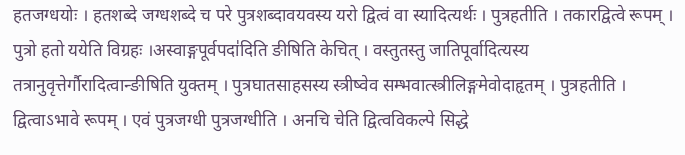हतजग्धयोः । हतशब्दे जग्धशब्दे च परे पुत्रशब्दावयवस्य यरो द्वित्वं वा स्यादित्यर्थः । पुत्रहतीति । तकारद्वित्वे रूपम् । पुत्रो हतो ययेति विग्रहः ।अस्वाङ्गपूर्वपदा॑दिति ङीषिति केचित् । वस्तुतस्तु जातिपूर्वादित्यस्य तत्रानुवृत्तेर्गौरादित्वान्ङीषिति युक्तम् । पुत्रघातसाहसस्य स्त्रीष्वेव सम्भवात्स्त्रीलिङ्गमेवोदाहृतम् । पुत्रहतीति । द्वित्वाऽभावे रूपम् । एवं पुत्रजग्धी पुत्रजग्धीति । अनचि चेति द्वित्वविकल्पे सिद्धे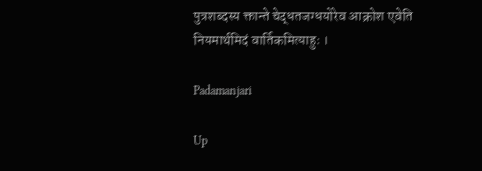पुत्रशब्दस्य क्तान्ते चेद्धतजग्धयोरेव आक्रोश एवेति नियमार्थमिदं वार्तिकमित्याहुः ।

Padamanjari

Up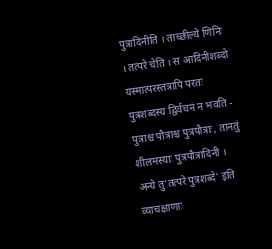पुत्रादिनीति । ताच्छील्ये णिनिः । तत्परे चेति । स आदिनीशब्दो यस्मात्परस्तत्रापि परतः पुत्रशब्दस्य द्विर्वचनं न भवति - पुत्राश्च पौत्राश्च पुत्रपौत्राः, तानतुं शीलमस्याः पुत्रपौत्रादिनी । अन्ये तु'तत्परे पुत्रशब्दे' इति व्याचक्षाणाः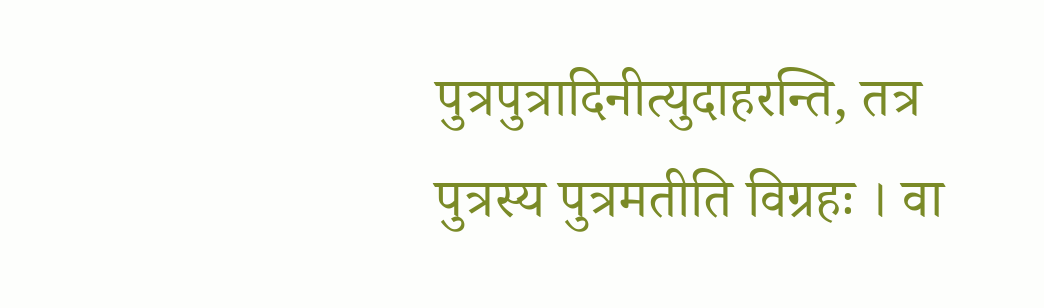पुत्रपुत्रादिनीत्युदाहरन्ति, तत्र पुत्रस्य पुत्रमतीति विग्रहः । वा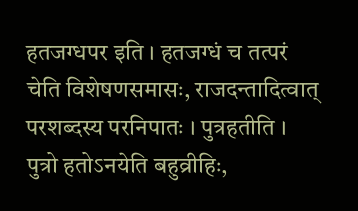हतजग्धपर इति । हतजग्धं च तत्परं चेति विशेषणसमासः, राजदन्तादित्वात् परशब्दस्य परनिपातः । पुत्रहतीति । पुत्रो हतोऽनयेति बहुव्रीहिः,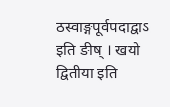ठस्वाङ्गपूर्वपदाद्वाऽ इति ङीष् । खयो द्वितीया इति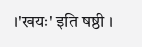।'खयः' इति षष्ठी ।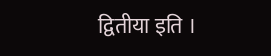द्वितीया इति ।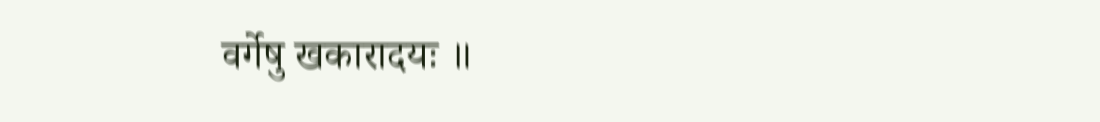वर्गेषु खकारादयः ॥